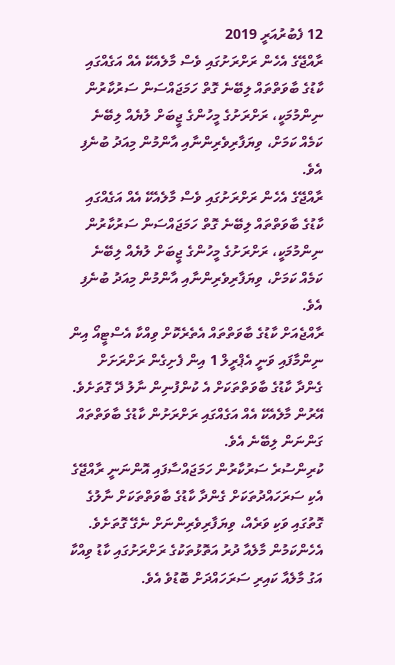12 ފެބުރުއަރީ 2019
ރާއްޖޭގެ އެހެން ރަށްރަށުގައި ވެސް މާލެއެކޭ އެއް އަގެއްގައި ކާޑުގެ ބާވަތްތައް ލިބޭނެ ގޮތް ހަމަޖައްސަން ސަރުކާރުން ނިންމުމަކީ، ރަށްރަށުގެ މީހުންގެ ޖީބަށް ލުޔެއް ލިބޭނެ ކަމެއް ކަމަށް، ވިޔަފާރިވެރިންނާއި އާންމުން މިއަދު ބުނެފި އެވެ.
ރާއްޖޭގެ އެހެން ރަށްރަށުގައި ވެސް މާލެއެކޭ އެއް އަގެއްގައި ކާޑުގެ ބާވަތްތައް ލިބޭނެ ގޮތް ހަމަޖައްސަން ސަރުކާރުން ނިންމުމަކީ، ރަށްރަށުގެ މީހުންގެ ޖީބަށް ލުޔެއް ލިބޭނެ ކަމެއް ކަމަށް، ވިޔަފާރިވެރިންނާއި އާންމުން މިއަދު ބުނެފި އެވެ.
ރާއްޖެއަށް ކާޑުގެ ބާވަތްތައް އެތެރެކޮށް ވިއްކާ އެސްޓީއޯ އިން ނިންމާފައި ވަނީ އެޕްރީލް 1 އިން ފެށިގެން ރަށްރަށަށް ގެންދާ ކާޑުގެ ބާވަތްތަކަށް އެ ކުންފުނިން ނާލު ދޭ ގޮތަށެވެ. އޭރުން މާލެއެކޭ އެއް އަގެއްގައި ރަށްރަށުން ކާޑުގެ ބާވަތްތައް ގަންނަން ލިބޭނެ އެވެ.
ކުރިންސުރެ ސަރުކާރުން ހަމަޖައްސާފައި އޮންނަނީ ރާއްޖޭގެ އެކި ސަރަހައްދުތަކަށް ގެންދާ ކާޑުގެ ބާވަތްތަކަށް ނާލުގެ ގޮތުގައި ވަކި ވަރެއް، ވިޔަފާރިވެރިންނަށް ނެގޭ ގޮތަށެވެ. އެހެންކަމުން މާލެއާ ދުރު އަތޮޅުތަކުގެ ރަށްރަށުގައި ކާޑު ވިއްކާ އަގު މާލެއާ ކައިރި ސަރަހައްދަށް ބޮޑުވެ އެވެ.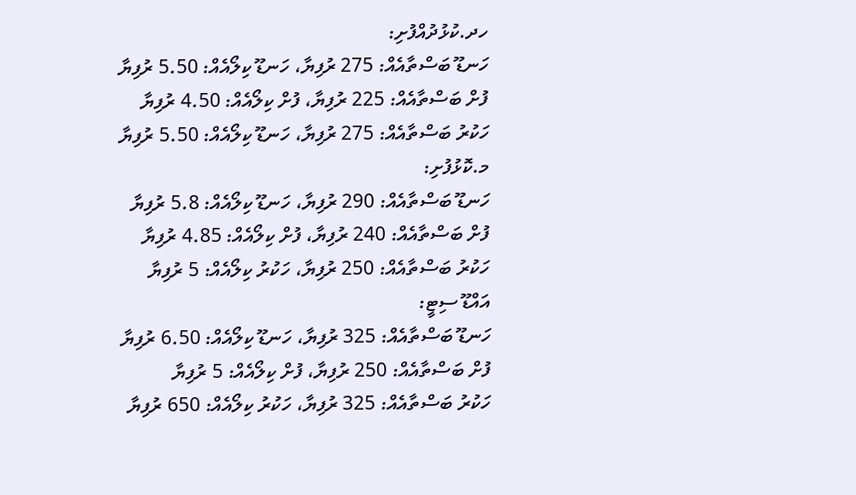ހދ.ކުޅުދުއްފުށި:
ހަނޑޫ ބަސްތާއެއް: 275 ރުފިޔާ، ހަނޑޫ ކިލޯއެއް: 5.50 ރުފިޔާ
ފުށް ބަސްތާއެއް: 225 ރުފިޔާ، ފުށް ކިލޯއެއް: 4.50 ރުފިޔާ
ހަކުރު ބަސްތާއެއް: 275 ރުފިޔާ، ހަނޑޫ ކިލޯއެއް: 5.50 ރުފިޔާ
މ.ކޮޅުފުށި:
ހަނޑޫ ބަސްތާއެއް: 290 ރުފިޔާ، ހަނޑޫ ކިލޯއެއް: 5.8 ރުފިޔާ
ފުށް ބަސްތާއެއް: 240 ރުފިޔާ، ފުށް ކިލޯއެއް: 4.85 ރުފިޔާ
ހަކުރު ބަސްތާއެއް: 250 ރުފިޔާ، ހަކުރު ކިލޯއެއް: 5 ރުފިޔާ
އައްޑޫ ސިޓީ:
ހަނޑޫ ބަސްތާއެއް: 325 ރުފިޔާ، ހަނޑޫ ކިލޯއެއް: 6.50 ރުފިޔާ
ފުށް ބަސްތާއެއް: 250 ރުފިޔާ، ފުށް ކިލޯއެއް: 5 ރުފިޔާ
ހަކުރު ބަސްތާއެއް: 325 ރުފިޔާ، ހަކުރު ކިލޯއެއް: 650 ރުފިޔާ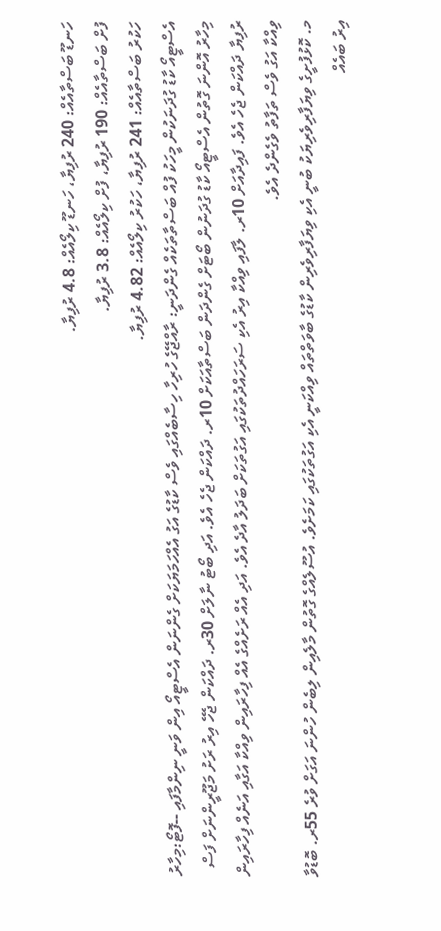ހަނޑޫ ބަސްތާއެއް: 240 ރުފިޔާ، ހަނޑޫ ކިލޯއެއް: 4.8 ރުފިޔާ.
ފުށް ބަސްތާއެއް: 190 ރުފިޔާ، ފުށް ކިލޯއެއް: 3.8 ރުފިޔާ.
ހަކުރު ބަސްތާއެއް: 241 ރުފިޔާ، ހަކުރު ކިލޯއެއް: 4.82 ރުފިޔާ.
އެސްޓީއޯ ކާޑު ގުދަނަކުން މީހަކު ފުއް ބަސްތާތަކެއް ގެންދަނީ: ރާއްޖޭގެ ހުރިހާ ހިސާބެއްގައި ވެސް ކާޑުގެ އަގު އެއްހަމަޔަކަށް ގެންނަން އެސްޓީއޯ އިން ވަނީ ނިންމާފައި --ފޮޓޯ:މިހާރު
މިހާރު އޮންނަ ގޮތުން އެސްޓީއޯ ކާޑު ގުދަނުން ބޯޓަށް ގެންދަން ބަސްތާއަކަށް 10ރ. ދައްކަން ޖެހެ އެވެ. އަދި ބޯޓު ނާލަށް 30ރ. ދައްކަން ޖެހޭ އިރު ރަށު މަޖޫރީންނަށް ފަސް ރުފިޔާ ދައްކަން ޖެހެ އެވެ. ފައިދާއަށް 10ރ. ލާފައި ވިއްކާ އިރު އެކި ސަރަހައްދުތަކުގައި އަގުތަކަށް ބަދަލު އާދެ އެވެ. އަދި އެއް ރަށެއްގެ އެއް ފިހާރައިން ވިއްކާ އަގާއި އަނެއް ފިހާރައިން ވިއްކާ އަގު ވެސް ތަފާތު ވެގެންދެ އެވެ.
މ. ކޮޅުފުށީގެ ވިޔަފާރިވެރިޔަކު ބުނީ އެކި ވިޔަފާރިވެރިން ކާޑުގެ ބާވަތްތައް ވިއްކަނީ އެކި އަގުތަކުގައި ކަމަށެވެ. އުސޫލެއްގެ ގޮތުން މާލެއިން ލިބެން ހުންނަ އަގަށް ވުރެ 55ރ. ބޮޑުވާ އިރު ބައެއް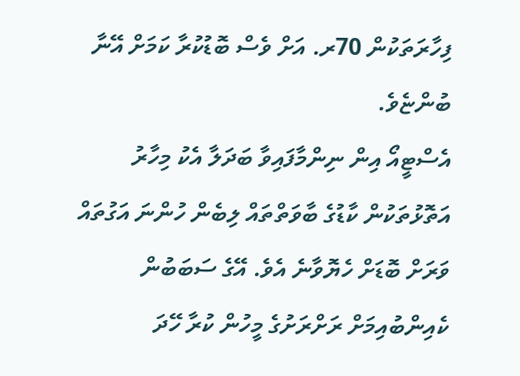ފިހާރަތަކުން 70ރ. އަށް ވެސް ބޮޑުކުރާ ކަމަށް އޭނާ ބުންޏެވެ.
އެސްޓީއޯ އިން ނިންމާފައިވާ ބަދަލާ އެކު މިހާރު އަތޮޅުތަކުން ކާޑުގެ ބާވަތްތައް ލިބެން ހުންނަ އަގުތައް ވަރަށް ބޮޑަށް ހެޔޮވާނެ އެވެ. އޭގެ ސަބަބުން ކެއިންބުއިމަށް ރަށްރަށުގެ މީހުން ކުރާ ހޭދަ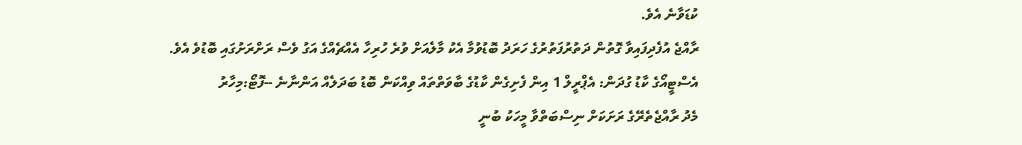ކުޑަވާނެ އެވެ.
ރާއްޖެ އުފެދިފައިވާ ގޮތުން ދަތުރުފަތުރުގެ ހަރަދު ބޮޑުވުމާ އެކު މާލެއަށް ވުރެ ހުރިހާ އެއްޗެއްގެ އަގު ވެސް ރަށްރަށުގައި ބޮޑުވެ އެވެ.
އެސްޓީއޯގެ ކާޑު ގުދަން: އެޕްރީލް 1 އިން ފެށިގެން ކާޑުގެ ބާވަތްތައް ވިއްކަން ބޮޑު ބަދަލެއް އަންނާނެ --ފޮޓޯ:މިހާރު
މެދު ރާއްޖެތެރޭގެ ރަށަކަށް ނިސްބަތްވާ މީހަކު ބުނީ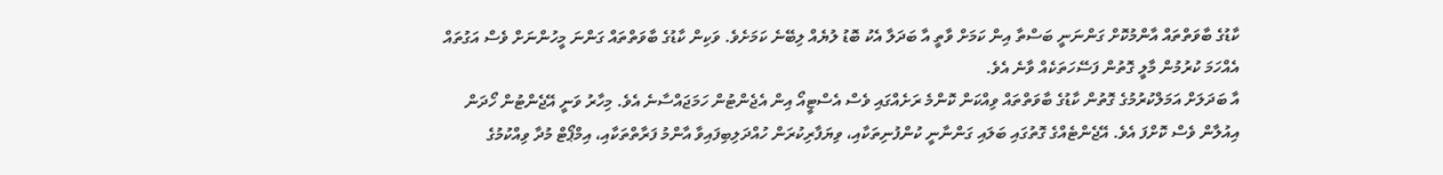ކާޑުގެ ބާވަތްތައް އާންމުކޮށް ގަންނަނީ ބަސްތާ އިން ކަމަށް ވާތީ އާ ބަދަލާ އެކު ބޮޑު ލުޔެއް ލިބޭނެ ކަމަށެވެ. ވަކިން ކާޑުގެ ބާވަތްތައް ގަންނަ މީހުންނަށް ވެސް އަގުތައް އެއްހަމަ ކުރުމުން މާލީ ގޮތުން ފަސޭހަތަކެއް ވާނެ އެވެ.
އާ ބަދަލަށް އަމަލްކުރުމުގެ ގޮތުން ކާޑުގެ ބާވަތްތައް ވިއްކަން ކޮންމެ ރަށެއްގައި ވެސް އެސްޓީއޯ އިން އެޖެންޓުން ހަމަޖައްސާނެ އެވެ. މިހާރު ވަނީ އޭޖެންޓުން ހޯދަން އިއުލާން ވެސް ކޮށްފަ އެވެ. އޭޖެންޓެއްގެ ގޮތުގައި ބަލައި ގަންނާނީ ކުންފުނިތަކާއި، ވިޔަފާރިކުރަން ހުއްދަލިބިފައިވާ އާންމު ފަރާތްތަކާއި، އިމްޕޯޓް މުދާ ވިއްކުމުގެ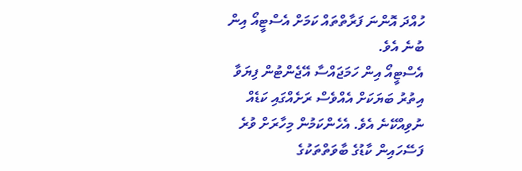ހުއްދަ އޮންނަ ފަރާތްތައް ކަމަށް އެސްޓީއޯ އިން ބުނެ އެވެ.
އެސްޓީއޯ އިން ހަމަޖައްސާ އޭޖެންޓުން ފިޔަވާ އިތުރު ބަޔަކަށް އެއްވެސް ރަށެއްގައި ކަޑެއް ނުވިއްކޭނެ އެވެ. އެހެންކަމުން މިހާރަށް ވުރެ ފަސޭހައިން ކާޑުގެ ބާވަތްތަކުގެ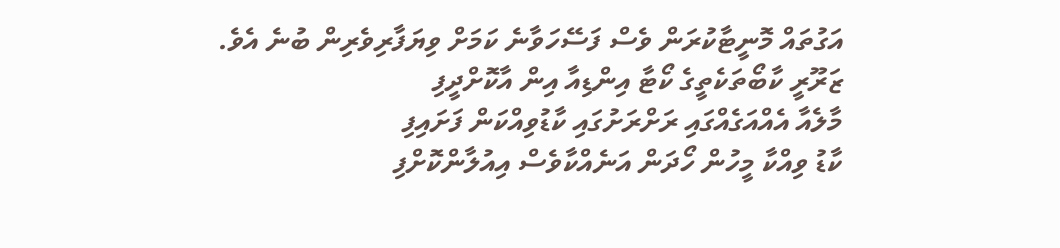އަގުތައް މޮނީޓާކުރަން ވެސް ފަސޭހަވާނެ ކަމަށް ވިޔަފާރިވެރިން ބުނެ އެވެ.
ޒަރޫރީ ކާބޯތަކެތީގެ ކޯޓާ އިންޑިއާ އިން އާކޮށްދީފި
މާލެއާ އެއްއަގެއްގައި ރަށްރަށުގައި ކާޑުވިއްކަން ފަށައިފި
ކާޑު ވިއްކާ މީހުން ހޯދަން އަނެއްކާވެސް އިއުލާންކޮށްފި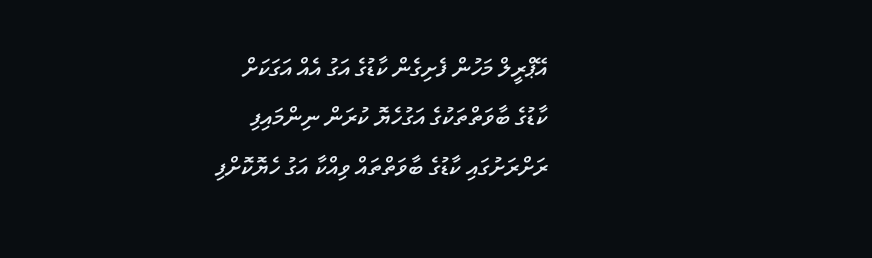އޭޕްރީލް މަހުން ފެށިގެން ކާޑުގެ އަގު އެއް އަގަކަށް
ކާޑުގެ ބާވަތްތަކުގެ އަގުހެޔޮ ކުރަން ނިންމައިފި
ރަށްރަށުގައި ކާޑުގެ ބާވަތްތައް ވިއްކާ އަގު ހެޔޮކޮށްފި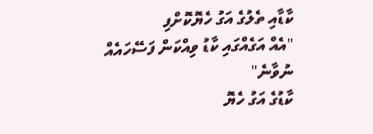ކާޑާއި ތެލުގެ އަގު ހެޔޮކޮށްފި
"އެއް އަގެއްގައި ކާޑު ވިއްކަން ފަސޭހައެއް ނުވާނެ"
ކާޑުގެ އަގު ހެޔޮ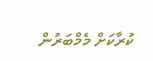ކުރާކަށް މެމްބަރުން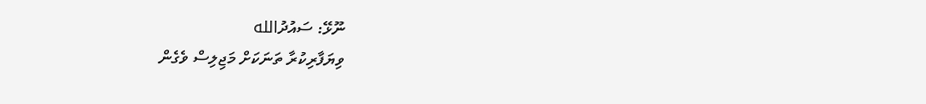ނޫޅޭ: ސައުދުالله
ވިޔަފާރިކުރާ ތަނަކަށް މަޖިލިސް ވެގެން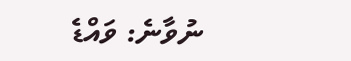ނުވާނެ: ވައްޑެ